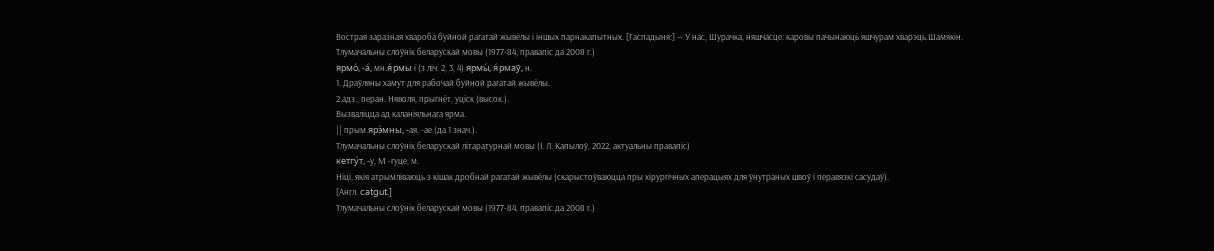Вострая заразная хвароба буйной рагатай жывёлы і іншых парнакапытных. [Гаспадыня:] — У нас, Шурачка, няшчасце: каровы пачынаюць яшчурам хварэць.Шамякін.
Тлумачальны слоўнік беларускай мовы (1977-84, правапіс да 2008 г.)
ярмо́, -а́, мн.я́рмы і (з ліч. 2, 3, 4) ярмы́, я́рмаў, н.
1. Драўляны хамут для рабочай буйной рагатай жывёлы.
2.адз., перан. Няволя, прыгнёт, уціск (высок.).
Вызваліцца ад каланіяльнага ярма.
|| прым.ярэ́мны, -ая, -ае (да 1 знач.).
Тлумачальны слоўнік беларускай літаратурнай мовы (І. Л. Капылоў, 2022, актуальны правапіс)
кетгу́т, ‑у, М ‑гуце, м.
Ніці, якія атрымліваюць з кішак дробнай рагатай жывёлы (скарыстоўваюцца пры хірургічных аперацыях для ўнутраных швоў і перавязкі сасудаў).
[Англ. catgut.]
Тлумачальны слоўнік беларускай мовы (1977-84, правапіс да 2008 г.)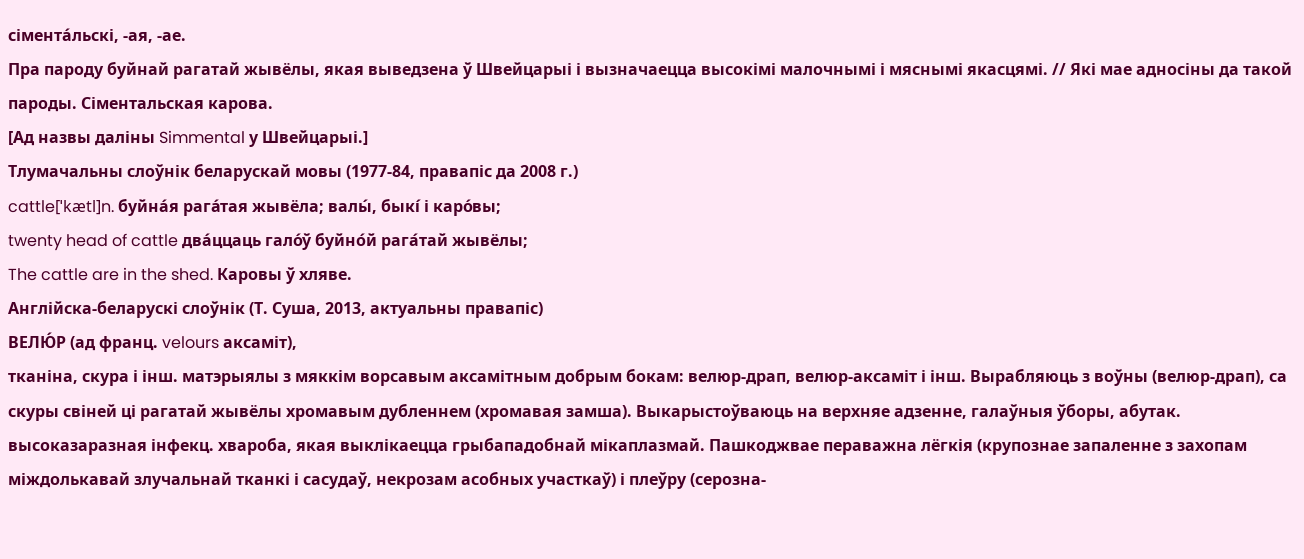сімента́льскі, ‑ая, ‑ае.
Пра пароду буйнай рагатай жывёлы, якая выведзена ў Швейцарыі і вызначаецца высокімі малочнымі і мяснымі якасцямі. // Які мае адносіны да такой пароды. Сіментальская карова.
[Ад назвы даліны Simmental у Швейцарыі.]
Тлумачальны слоўнік беларускай мовы (1977-84, правапіс да 2008 г.)
cattle[ˈkætl]n. буйна́я рага́тая жывёла; валы́, быкі́ і каро́вы;
twenty head of cattle два́ццаць гало́ў буйно́й рага́тай жывёлы;
The cattle are in the shed. Каровы ў хляве.
Англійска-беларускі слоўнік (Т. Суша, 2013, актуальны правапіс)
ВЕЛЮ́Р (ад франц. velours аксаміт),
тканіна, скура і інш. матэрыялы з мяккім ворсавым аксамітным добрым бокам: велюр-драп, велюр-аксаміт і інш. Вырабляюць з воўны (велюр-драп), са скуры свіней ці рагатай жывёлы хромавым дубленнем (хромавая замша). Выкарыстоўваюць на верхняе адзенне, галаўныя ўборы, абутак.
высоказаразная інфекц. хвароба, якая выклікаецца грыбападобнай мікаплазмай. Пашкоджвае пераважна лёгкія (крупознае запаленне з захопам міждолькавай злучальнай тканкі і сасудаў, некрозам асобных участкаў) і плеўру (серозна-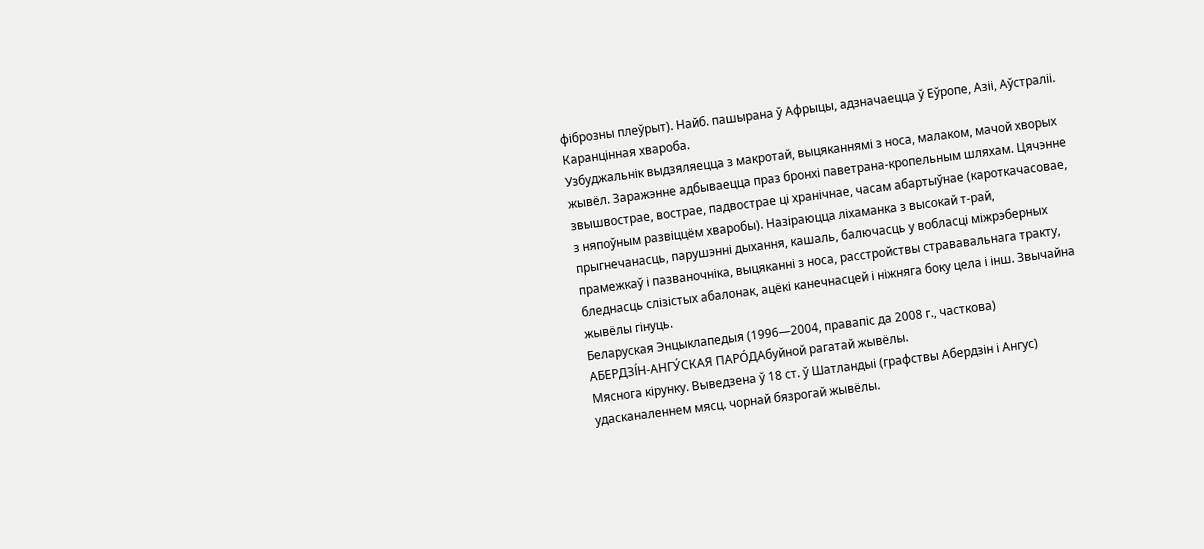фіброзны плеўрыт). Найб. пашырана ў Афрыцы, адзначаецца ў Еўропе, Азіі, Аўстраліі. Каранцінная хвароба.
Узбуджальнік выдзяляецца з макротай, выцяканнямі з носа, малаком, мачой хворых жывёл. Заражэнне адбываецца праз бронхі паветрана-кропельным шляхам. Цячэнне звышвострае, вострае, падвострае ці хранічнае, часам абартыўнае (кароткачасовае, з няпоўным развіццём хваробы). Назіраюцца ліхаманка з высокай т-рай, прыгнечанасць, парушэнні дыхання, кашаль, балючасць у вобласці міжрэберных прамежкаў і пазваночніка, выцяканні з носа, расстройствы стрававальнага тракту, бледнасць слізістых абалонак, ацёкі канечнасцей і ніжняга боку цела і інш. Звычайна жывёлы гінуць.
Беларуская Энцыклапедыя (1996—2004, правапіс да 2008 г., часткова)
АБЕРДЗІ́Н-АНГУ́СКАЯ ПАРО́ДАбуйной рагатай жывёлы.
Мяснога кірунку. Выведзена ў 18 ст. ў Шатландыі (графствы Абердзін і Ангус) удасканаленнем мясц. чорнай бязрогай жывёлы.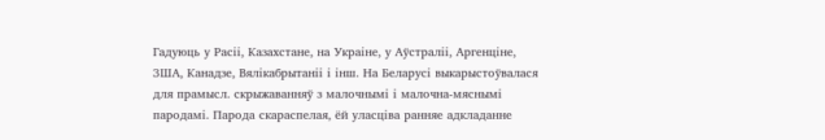Гадуюць у Расіі, Казахстане, на Украіне, у Аўстраліі, Аргенціне, ЗША, Канадзе, Вялікабрытаніі і інш. На Беларусі выкарыстоўвалася для прамысл. скрыжаванняў з малочнымі і малочна-мяснымі пародамі. Парода скараспелая, ёй уласціва ранняе адкладанне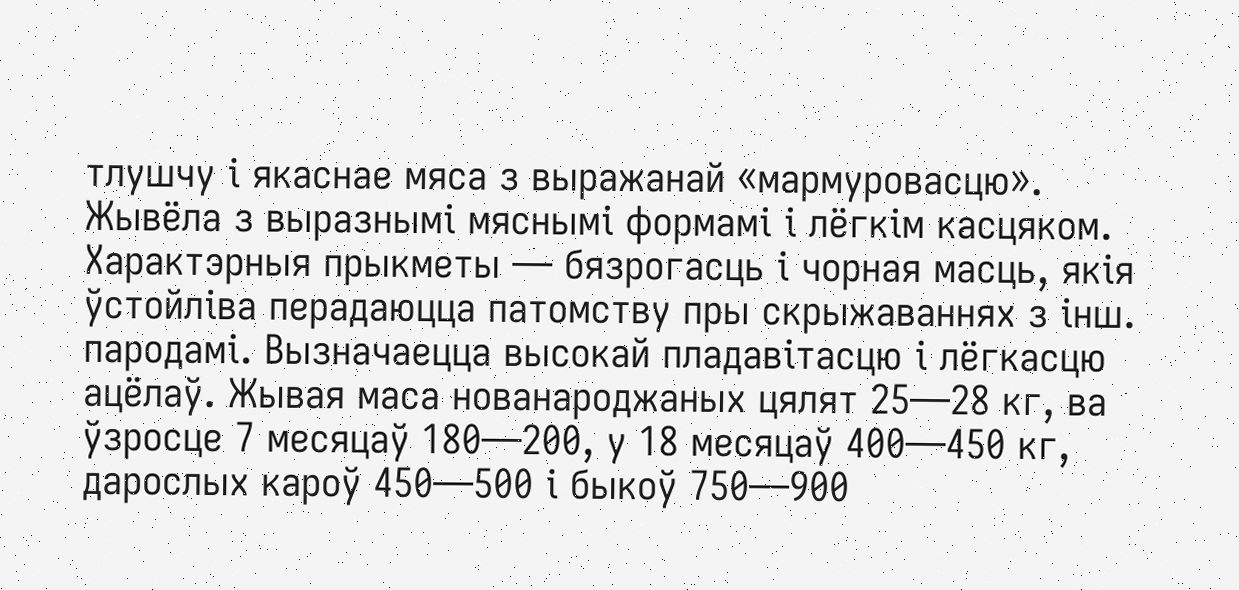тлушчу і якаснае мяса з выражанай «мармуровасцю».
Жывёла з выразнымі мяснымі формамі і лёгкім касцяком. Характэрныя прыкметы — бязрогасць і чорная масць, якія ўстойліва перадаюцца патомству пры скрыжаваннях з інш. пародамі. Вызначаецца высокай пладавітасцю і лёгкасцю ацёлаў. Жывая маса нованароджаных цялят 25—28 кг, ва ўзросце 7 месяцаў 180—200, у 18 месяцаў 400—450 кг, дарослых кароў 450—500 і быкоў 750—900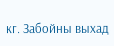кг. Забойны выхад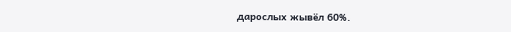дарослых жывёл 60%.